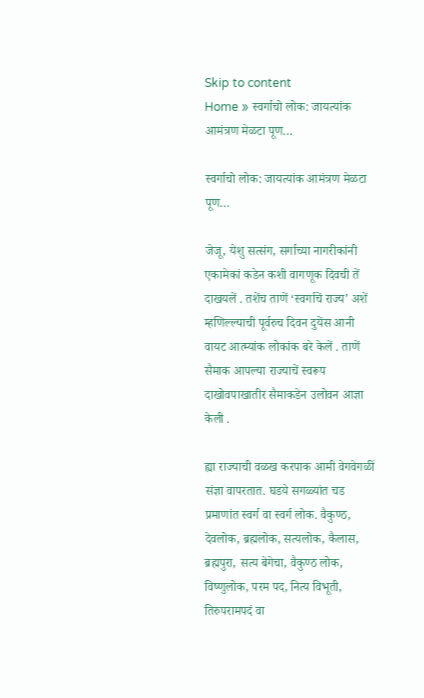Skip to content
Home » स्वर्गाचो लोक: जायत्यांक आमंत्रण मेळटा पूण…

स्वर्गाचो लोक: जायत्यांक आमंत्रण मेळटा पूण…

जेजू, येशु सत्संग, सर्गाच्या नागरीकांनी एकामेकां कडेन कशी वागणूक दिवची तें दाखयलें . तशेंच ताणें ‘स्वर्गाचें राज्य’ अशें म्हणिल्ल्याची पूर्वरुच दिवन दुयेंस आनी वायट आत्म्यांक लोकांक बरे केलें . ताणें सैमाक आपल्या राज्याचें स्वरूप दाखोवपाखातीर सैमाकडेन उलोवन आज्ञा केली .

ह्या राज्याची वळख करपाक आमी वेगवेगळीं संज्ञा वापरतात. घडये सगळ्यांत चड प्रमाणांत स्वर्ग वा स्वर्ग लोक. वैकुण्ठ, देवलोक, ब्रह्मलोक, सत्यलोक, कैलास, ब्रह्मपुरा, सत्य बेगेचा, वैकुण्ठ लोक, विष्णुलोक, परम पद, नित्य विभूती, तिरुपरामपदं वा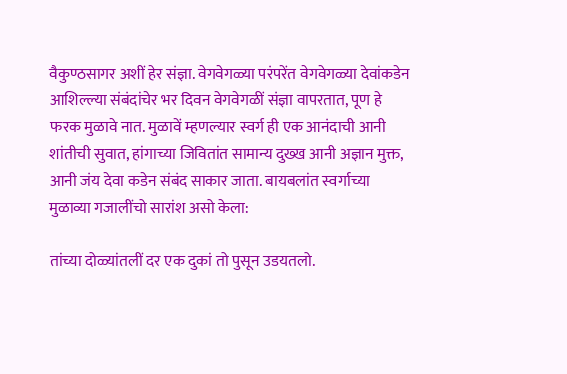वैकुण्ठसागर अशीं हेर संज्ञा. वेगवेगळ्या परंपरेंत वेगवेगळ्या देवांकडेन आशिल्ल्या संबंदांचेर भर दिवन वेगवेगळीं संज्ञा वापरतात, पूण हे फरक मुळावे नात. मुळावें म्हणल्यार स्वर्ग ही एक आनंदाची आनी शांतीची सुवात, हांगाच्या जिवितांत सामान्य दुख्ख आनी अज्ञान मुक्त, आनी जंय देवा कडेन संबंद साकार जाता. बायबलांत स्वर्गाच्या मुळाव्या गजालींचो सारांश असो केला:

तांच्या दोळ्यांतलीं दर एक दुकां तो पुसून उडयतलो.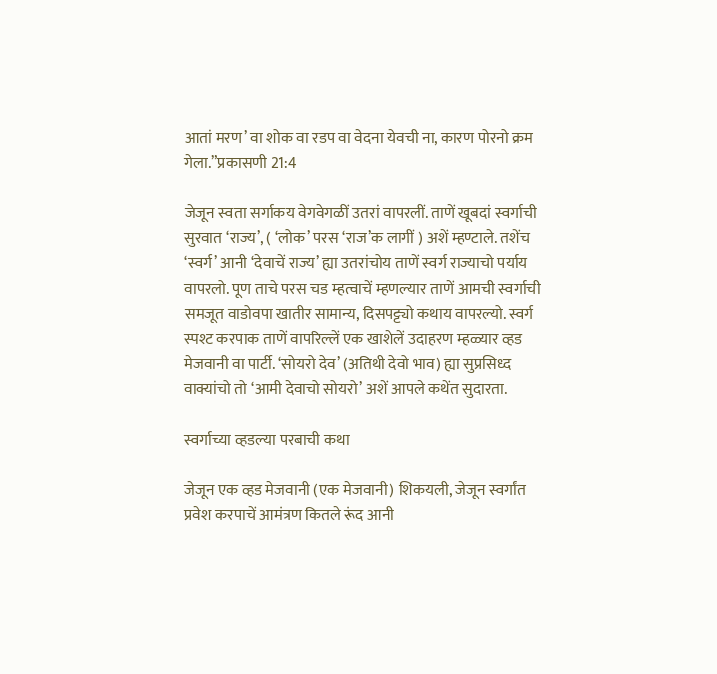आतां मरण’ वा शोक वा रडप वा वेदना येवची ना, कारण पोरनो क्रम गेला.”प्रकासणी 21:4

जेजून स्वता सर्गाकय वेगवेगळीं उतरां वापरलीं. ताणें खूबदां स्वर्गाची सुरवात ‘राज्य’, ( ‘लोक’ परस ‘राज’क लागीं ) अशें म्हण्टाले. तशेंच ‘स्वर्ग’ आनी ‘देवाचें राज्य’ ह्या उतरांचोय ताणें स्वर्ग राज्याचो पर्याय वापरलो. पूण ताचे परस चड म्हत्वाचें म्हणल्यार ताणें आमची स्वर्गाची समजूत वाडोवपा खातीर सामान्य, दिसपट्ट्यो कथाय वापरल्यो. स्वर्ग स्पश्ट करपाक ताणें वापरिल्लें एक खाशेलें उदाहरण म्हळ्यार व्हड मेजवानी वा पार्टी. ‘सोयरो देव’ (अतिथी देवो भाव) ह्या सुप्रसिध्द वाक्यांचो तो ‘आमी देवाचो सोयरो’ अशें आपले कथेंत सुदारता.

स्वर्गाच्या व्हडल्या परबाची कथा

जेजून एक व्हड मेजवानी (एक मेजवानी) शिकयली, जेजून स्वर्गांत प्रवेश करपाचें आमंत्रण कितले रूंद आनी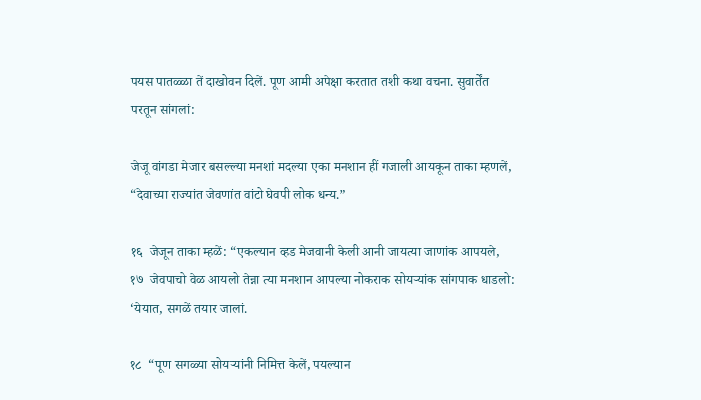पयस पातळ्ळा तें दाखोवन दिलें. पूण आमी अपेक्षा करतात तशी कथा वचना. सुवार्तेंत परतून सांगलां:

जेजू वांगडा मेजार बसल्ल्या मनशां मदल्या एका मनशान हीं गजाली आयकून ताका म्हणलें, “देवाच्या राज्यांत जेवणांत वांटो घेवपी लोक धन्य.”

१६  जेजून ताका म्हळें: “एकल्यान व्हड मेजवानी केली आनी जायत्या जाणांक आपयले, १७  जेवपाचो वेळ आयलो तेन्ना त्या मनशान आपल्या नोकराक सोयऱ्यांक सांगपाक धाडलो: ‘येयात, सगळें तयार जालां.

१८  “पूण सगळ्या सोयऱ्यांनी निमित्त केलें, पयल्यान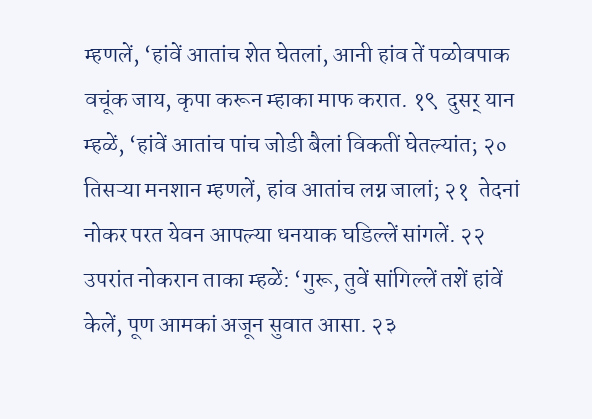म्हणलें, ‘हांवें आतांच शेत घेतलां, आनी हांव तें पळोवपाक वचूंक जाय, कृपा करून म्हाका माफ करात. १९  दुसर् यान म्हळें, ‘हांवें आतांच पांच जोडी बैलां विकतीं घेतल्यांत; २०  तिसऱ्या मनशान म्हणलें, हांव आतांच लग्न जालां; २१  तेदनां नोकर परत येवन आपल्या धनयाक घडिल्लें सांगलें. २२  उपरांत नोकरान ताका म्हळें: ‘गुरू, तुवें सांगिल्लें तशें हांवें केलें, पूण आमकां अजून सुवात आसा. २३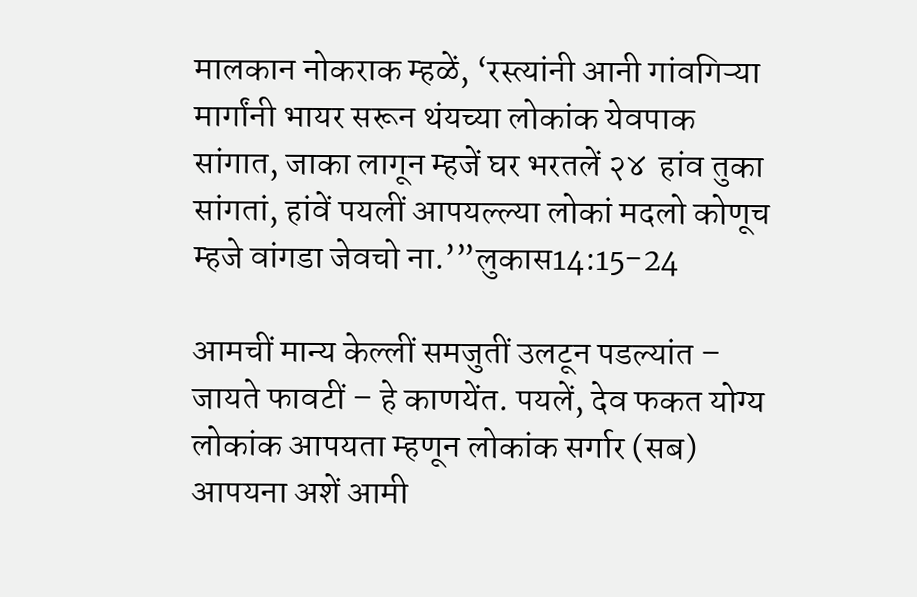मालकान नोकराक म्हळें, ‘रस्त्यांनी आनी गांवगिऱ्या मार्गांनी भायर सरून थंयच्या लोकांक येवपाक सांगात, जाका लागून म्हजें घर भरतलें २४  हांव तुका सांगतां, हांवें पयलीं आपयल्ल्या लोकां मदलो कोणूच म्हजे वांगडा जेवचो ना.’”लुकास14:15-24

आमचीं मान्य केल्लीं समजुतीं उलटून पडल्यांत – जायते फावटीं – हे काणयेंत. पयलें, देव फकत योग्य लोकांक आपयता म्हणून लोकांक सर्गार (सब) आपयना अशें आमी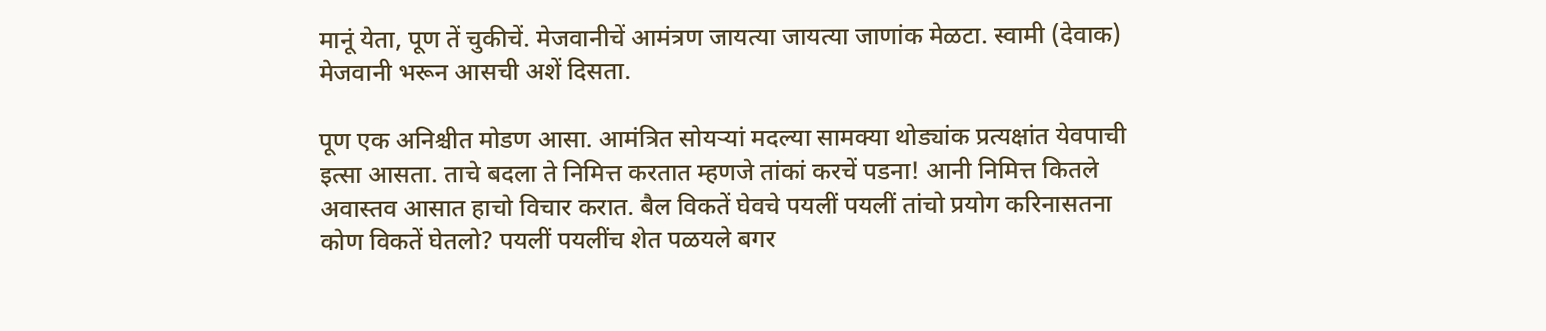मानूं येता, पूण तें चुकीचें. मेजवानीचें आमंत्रण जायत्या जायत्या जाणांक मेळटा. स्वामी (देवाक) मेजवानी भरून आसची अशें दिसता.

पूण एक अनिश्चीत मोडण आसा. आमंत्रित सोयऱ्यां मदल्या सामक्या थोड्यांक प्रत्यक्षांत येवपाची इत्सा आसता. ताचे बदला ते निमित्त करतात म्हणजे तांकां करचें पडना! आनी निमित्त कितले अवास्तव आसात हाचो विचार करात. बैल विकतें घेवचे पयलीं पयलीं तांचो प्रयोग करिनासतना कोण विकतें घेतलो? पयलीं पयलींच शेत पळयले बगर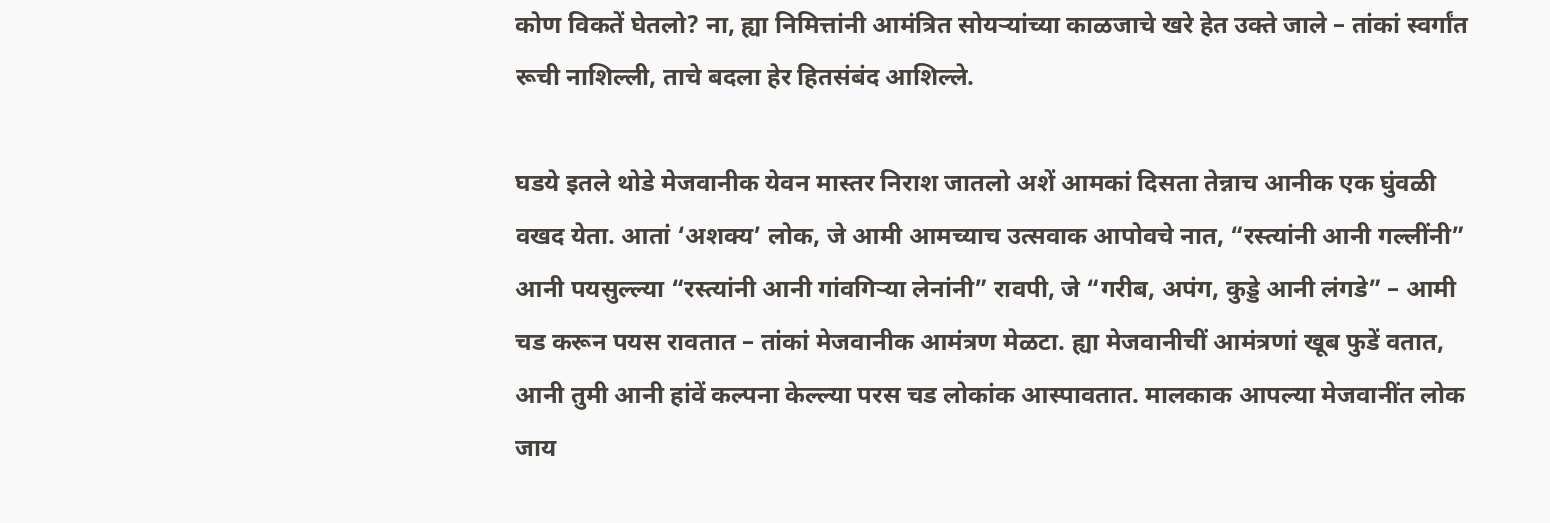कोण विकतें घेतलो? ना, ह्या निमित्तांनी आमंत्रित सोयऱ्यांच्या काळजाचे खरे हेत उक्ते जाले – तांकां स्वर्गांत रूची नाशिल्ली, ताचे बदला हेर हितसंबंद आशिल्ले.

घडये इतले थोडे मेजवानीक येवन मास्तर निराश जातलो अशें आमकां दिसता तेन्नाच आनीक एक घुंवळी वखद येता. आतां ‘अशक्य’ लोक, जे आमी आमच्याच उत्सवाक आपोवचे नात, “रस्त्यांनी आनी गल्लींनी” आनी पयसुल्ल्या “रस्त्यांनी आनी गांवगिऱ्या लेनांनी” रावपी, जे “गरीब, अपंग, कुड्डे आनी लंगडे” – आमी चड करून पयस रावतात – तांकां मेजवानीक आमंत्रण मेळटा. ह्या मेजवानीचीं आमंत्रणां खूब फुडें वतात, आनी तुमी आनी हांवें कल्पना केल्ल्या परस चड लोकांक आस्पावतात. मालकाक आपल्या मेजवानींत लोक जाय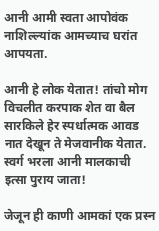आनी आमी स्वता आपोवंक नाशिल्ल्यांक आमच्याच घरांत आपयता.

आनी हे लोक येतात! तांचो मोग विचलीत करपाक शेत वा बैल सारकिले हेर स्पर्धात्मक आवड नात देखून ते मेजवानीक येतात. स्वर्ग भरला आनी मालकाची इत्सा पुराय जाता!

जेजून ही काणी आमकां एक प्रस्न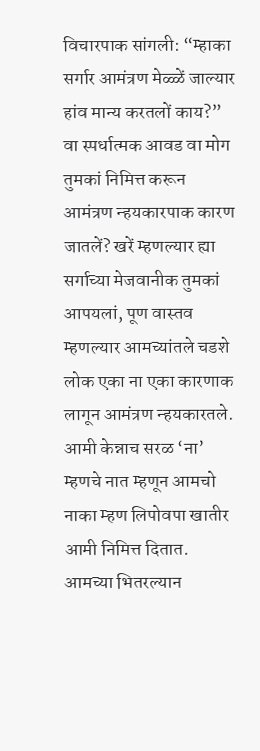विचारपाक सांगली: “म्हाका सर्गार आमंत्रण मेळ्ळें जाल्यार हांव मान्य करतलों काय?” वा स्पर्धात्मक आवड वा मोग तुमकां निमित्त करून आमंत्रण न्हयकारपाक कारण जातलें? खरें म्हणल्यार ह्या सर्गाच्या मेजवानीक तुमकां आपयलां, पूण वास्तव म्हणल्यार आमच्यांतले चडशे लोक एका ना एका कारणाक लागून आमंत्रण न्हयकारतले. आमी केन्नाच सरळ ‘ना’ म्हणचे नात म्हणून आमचो नाका म्हण लिपोवपा खातीर आमी निमित्त दितात. आमच्या भितरल्यान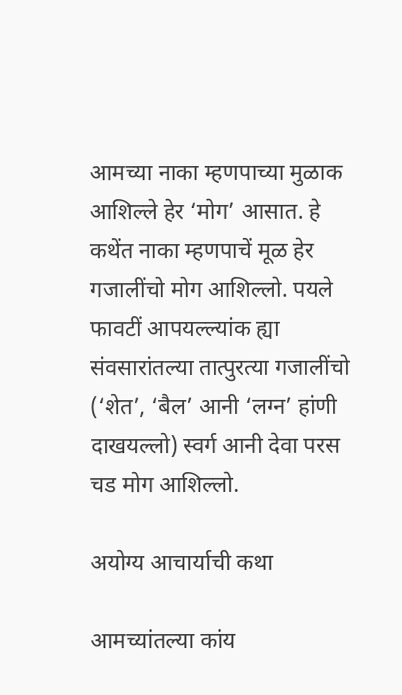आमच्या नाका म्हणपाच्या मुळाक आशिल्ले हेर ‘मोग’ आसात. हे कथेंत नाका म्हणपाचें मूळ हेर गजालींचो मोग आशिल्लो. पयले फावटीं आपयल्ल्यांक ह्या संवसारांतल्या तात्पुरत्या गजालींचो (‘शेत’, ‘बैल’ आनी ‘लग्न’ हांणी दाखयल्लो) स्वर्ग आनी देवा परस चड मोग आशिल्लो.

अयोग्य आचार्याची कथा

आमच्यांतल्या कांय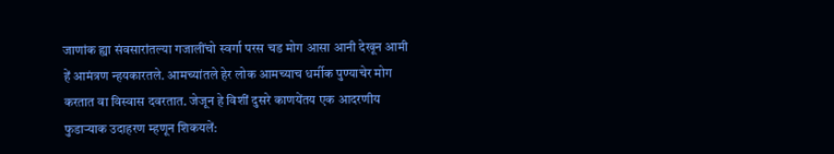जाणांक ह्या संवसारांतल्या गजालींचो स्वर्गा परस चड मोग आसा आनी देखून आमी हें आमंत्रण न्हयकारतले. आमच्यांतले हेर लोक आमच्याच धर्मीक पुण्याचेर मोग करतात वा विस्वास दवरतात. जेजून हे विशीं दुसरे काणयेंतय एक आदरणीय फुडाऱ्याक उदाहरण म्हणून शिकयलें: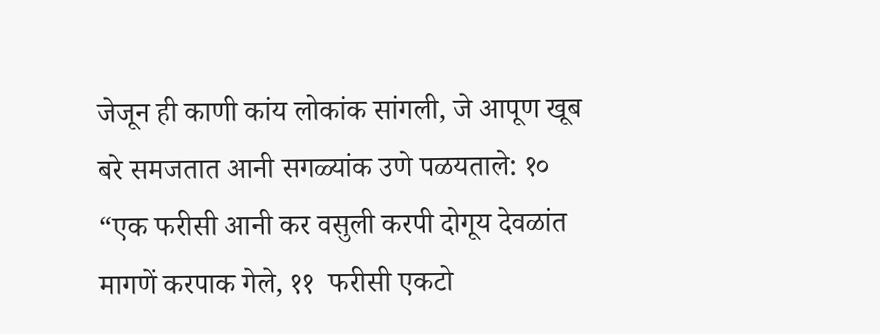जेजून ही काणी कांय लोकांक सांगली, जे आपूण खूब बरे समजतात आनी सगळ्यांक उणे पळयताले: १०  “एक फरीसी आनी कर वसुली करपी दोगूय देवळांत मागणें करपाक गेले, ११  फरीसी एकटो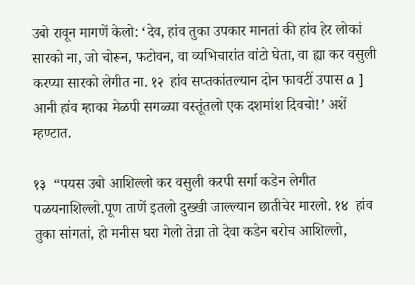उबो रावून मागणें केलो: ‘देव, हांव तुका उपकार मानतां की हांव हेर लोकां सारको ना, जो चोरून, फटोवन, वा व्यभिचारांत वांटो घेता, वा ह्या कर वसुली करप्या सारको लेगीत ना. १२  हांव सप्तकांतल्यान दोन फावटीं उपास a ] आनी हांव म्हाका मेळपी सगळ्या वस्तूंतलो एक दशमांश दिवचो!’ अशें म्हण्टात.

१३  “पयस उबो आशिल्लो कर वसुली करपी सर्गा कडेन लेगीत पळयनाशिल्लो.पूण ताणें इतलो दुख्खी जाल्ल्यान छातीचेर मारलो. १४  हांव तुका सांगतां, हो मनीस घरा गेलो तेन्ना तो देवा कडेन बरोच आशिल्लो,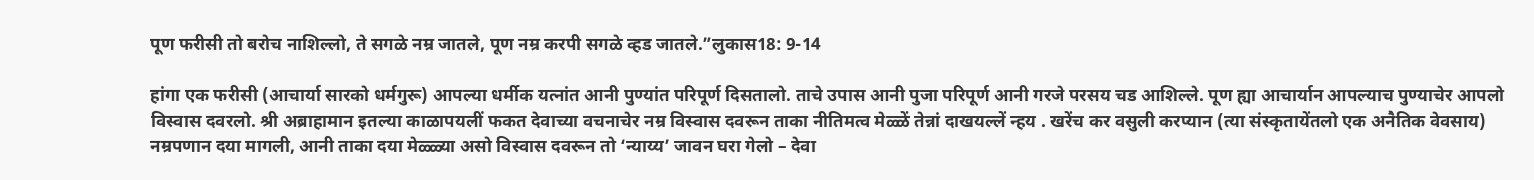पूण फरीसी तो बरोच नाशिल्लो, ते सगळे नम्र जातले, पूण नम्र करपी सगळे व्हड जातले.”लुकास18: 9-14

हांगा एक फरीसी (आचार्या सारको धर्मगुरू) आपल्या धर्मीक यत्नांत आनी पुण्यांत परिपूर्ण दिसतालो. ताचे उपास आनी पुजा परिपूर्ण आनी गरजे परसय चड आशिल्ले. पूण ह्या आचार्यान आपल्याच पुण्याचेर आपलो विस्वास दवरलो. श्री अब्राहामान इतल्या काळापयलीं फकत देवाच्या वचनाचेर नम्र विस्वास दवरून ताका नीतिमत्व मेळ्ळें तेन्नां दाखयल्लें न्हय . खरेंच कर वसुली करप्यान (त्या संस्कृतायेंतलो एक अनैतिक वेवसाय) नम्रपणान दया मागली, आनी ताका दया मेळ्ळ्या असो विस्वास दवरून तो ‘न्याय्य’ जावन घरा गेलो – देवा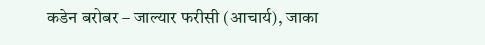कडेन बरोबर – जाल्यार फरीसी (आचार्य), जाका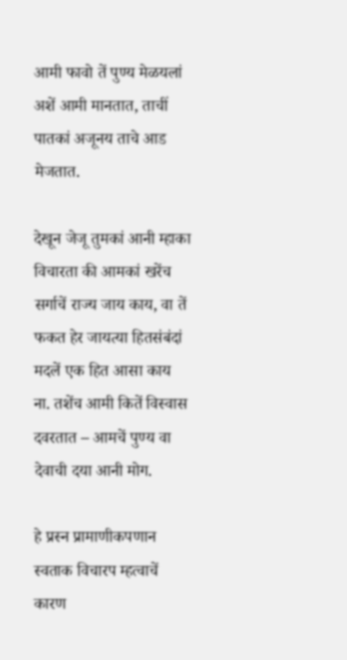आमी फावो तें पुण्य मेळयलां अशें आमी मानतात, ताचीं पातकां अजूनय ताचे आड मेजतात.

देखून जेजू तुमकां आनी म्हाका विचारता की आमकां खरेंच सर्गाचें राज्य जाय काय, वा तें फकत हेर जायत्या हितसंबंदां मदलें एक हित आसा काय ना. तशेंच आमी कितें विस्वास दवरतात – आमचें पुण्य वा देवाची दया आनी मोग.

हे प्रस्न प्रामाणीकपणान स्वताक विचारप म्हत्वाचें कारण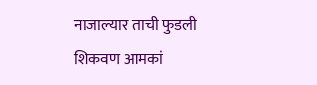नाजाल्यार ताची फुडली शिकवण आमकां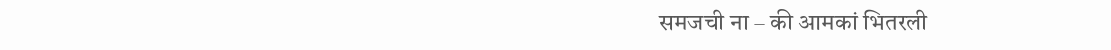समजची ना – की आमकां भितरली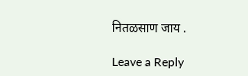नितळसाण जाय .

Leave a Reply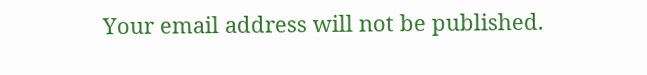Your email address will not be published.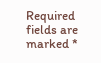Required fields are marked *